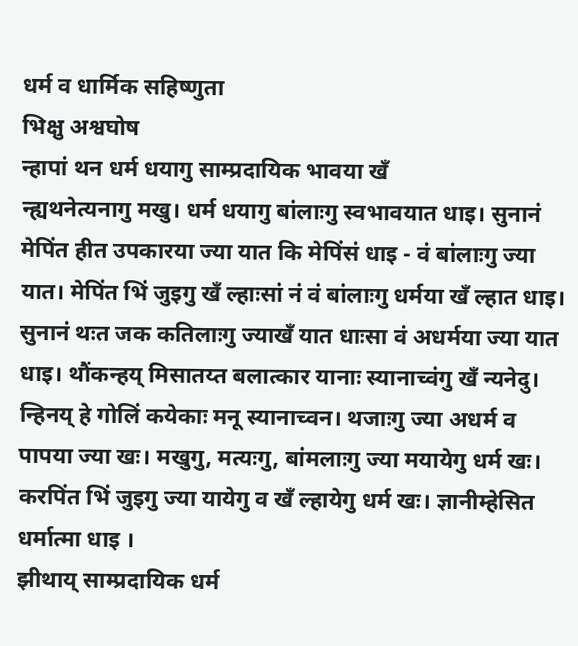धर्म व धार्मिक सहिष्णुता
भिक्षु अश्वघोष
न्हापां थन धर्म धयागु साम्प्रदायिक भावया खँ
न्ह्यथनेत्यनागु मखु। धर्म धयागु बांलाःगु स्वभावयात धाइ। सुनानं मेपिंत हीत उपकारया ज्या यात कि मेपिंसं धाइ - वं बांलाःगु ज्या यात। मेपिंत भिं जुइगु खँ ल्हाःसां नं वं बांलाःगु धर्मया खँ ल्हात धाइ। सुनानं थःत जक कतिलाःगु ज्याखँ यात धाःसा वं अधर्मया ज्या यात धाइ। थौंकन्हय् मिसातय्त बलात्कार यानाः स्यानाच्वंगु खँ न्यनेदु। न्हिनय् हे गोलिं कयेकाः मनू स्यानाच्वन। थजाःगु ज्या अधर्म व पापया ज्या खः। मखुगु, मत्यःगु, बांमलाःगु ज्या मयायेगु धर्म खः। करपिंत भिं जुइगु ज्या यायेगु व खँ ल्हायेगु धर्म खः। ज्ञानीम्हेसित धर्मात्मा धाइ ।
झीथाय् साम्प्रदायिक धर्म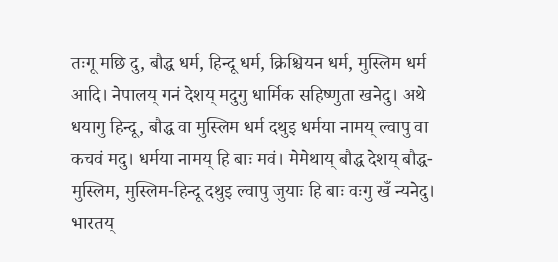तःगू मछि दु, बौद्ध धर्म, हिन्दू धर्म, क्रिश्चियन धर्म, मुस्लिम धर्म आदि। नेपालय् गनं देशय् मदुगु धार्मिक सहिष्णुता खनेदु। अथे धयागु हिन्दू, बौद्ध वा मुस्लिम धर्म दथुइ धर्मया नामय् ल्वापु वा कचवं मदु। धर्मया नामय् हि बाः मवं। मेमेथाय् बौद्ध देशय् बौद्ध-मुस्लिम, मुस्लिम-हिन्दू दथुइ ल्वापु जुयाः हि बाः वःगु खँ न्यनेदु। भारतय्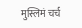मुस्लिमं चर्च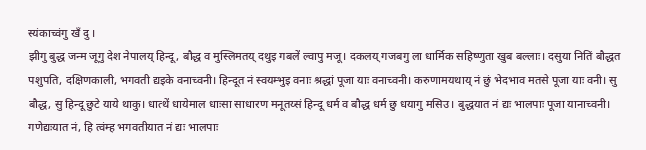स्यंकाच्वंगु खँ दु ।
झीगु बुद्ध जन्म जूगु देश नेपालय् हिन्दू, बौद्ध व मुस्लिमतय् दथुइ गबलें ल्वापु मजू। दकलय् गजबगु ला धार्मिक सहिष्णुता खुब बल्लाः। दसुया नितिं बौद्धत पशुपति, दक्षिणकाली, भगवती द्यइके वनाच्वनी। हिन्दूत नं स्वयम्भुइ वनाः श्रद्धां पूजा याः वनाच्वनी। करुणामयथाय् नं छुं भेदभाव मतसे पूजा याः वनी। सु बौद्ध, सु हिन्दू छुटे याये थाकु। धात्थें धायेमाल धाःसा साधारण मनूतय्सं हिन्दू धर्म व बौद्ध धर्म छु धयागु मसिउ। बुद्धयात नं द्यः भालपाः पूजा यानाच्वनी। गणेद्यःयात नं, हि त्वंम्ह भगवतीयात नं द्यः भालपाः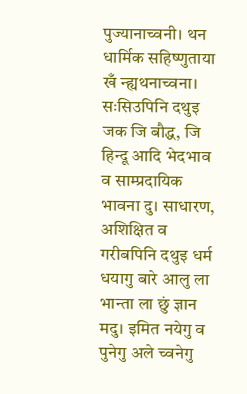पुज्यानाच्वनी। थन धार्मिक सहिष्णुताया खँ न्ह्यथनाच्वना। सःसिउपिनि दथुइ जक जि बौद्ध, जि हिन्दू आदि भेदभाव व साम्प्रदायिक भावना दु। साधारण, अशिक्षित व गरीबपिनि दथुइ धर्म धयागु बारे आलु ला भान्ता ला छुं ज्ञान मदु। इमित नयेगु व पुनेगु अले च्वनेगु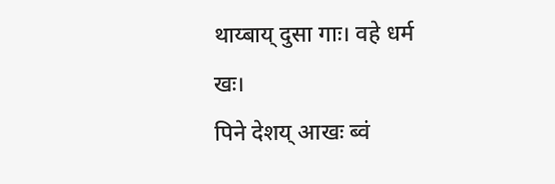थाय्बाय् दुसा गाः। वहे धर्म खः।
पिने देशय् आखः ब्वं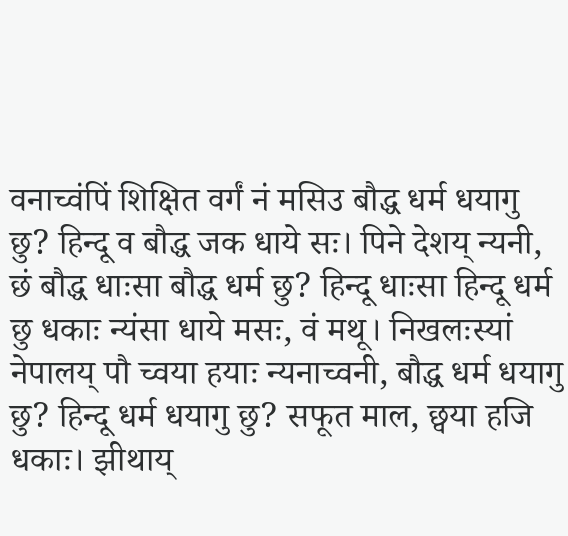वनाच्वंपिं शिक्षित वर्गं नं मसिउ बौद्ध धर्म धयागु छु? हिन्दू व बौद्ध जक धाये सः। पिने देशय् न्यनी, छं बौद्ध धाःसा बौद्ध धर्म छु? हिन्दू धाःसा हिन्दू धर्म छु धकाः न्यंसा धाये मसः, वं मथू। निखलःस्यां नेपालय् पौ च्वया हयाः न्यनाच्वनी, बौद्ध धर्म धयागु छु? हिन्दू धर्म धयागु छु? सफूत माल, छ्वया हजि धकाः। झीथाय्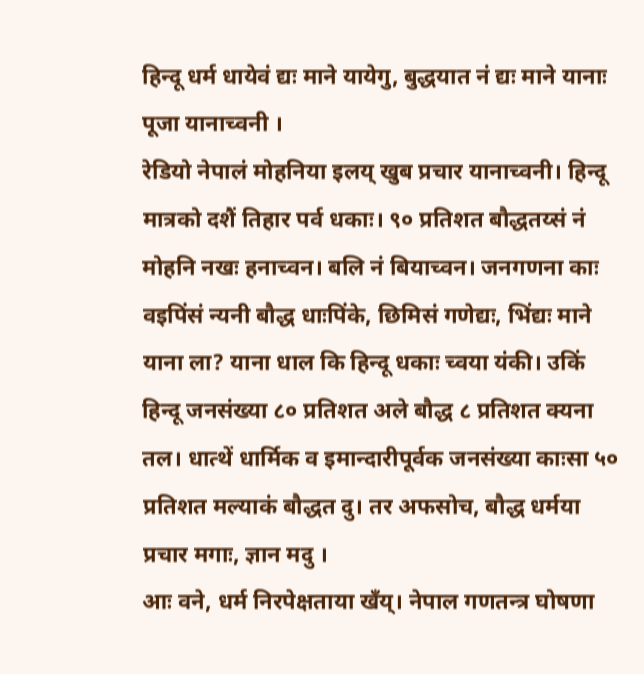हिन्दू धर्म धायेवं द्यः माने यायेगु, बुद्धयात नं द्यः माने यानाः पूजा यानाच्वनी ।
रेडियो नेपालं मोहनिया इलय् खुब प्रचार यानाच्वनी। हिन्दू मात्रको दशैं तिहार पर्व धकाः। ९० प्रतिशत बौद्धतय्सं नं मोहनि नखः हनाच्वन। बलि नं बियाच्वन। जनगणना काः वइपिंसं न्यनी बौद्ध धाःपिंके, छिमिसं गणेद्यः, भिंद्यः माने याना ला? याना धाल कि हिन्दू धकाः च्वया यंकी। उकिं हिन्दू जनसंख्या ८० प्रतिशत अले बौद्ध ८ प्रतिशत क्यना तल। धात्थें धार्मिक व इमान्दारीपूर्वक जनसंख्या काःसा ५० प्रतिशत मल्याकं बौद्धत दु। तर अफसोच, बौद्ध धर्मया प्रचार मगाः, ज्ञान मदु ।
आः वने, धर्म निरपेक्षताया खँय्। नेपाल गणतन्त्र घोषणा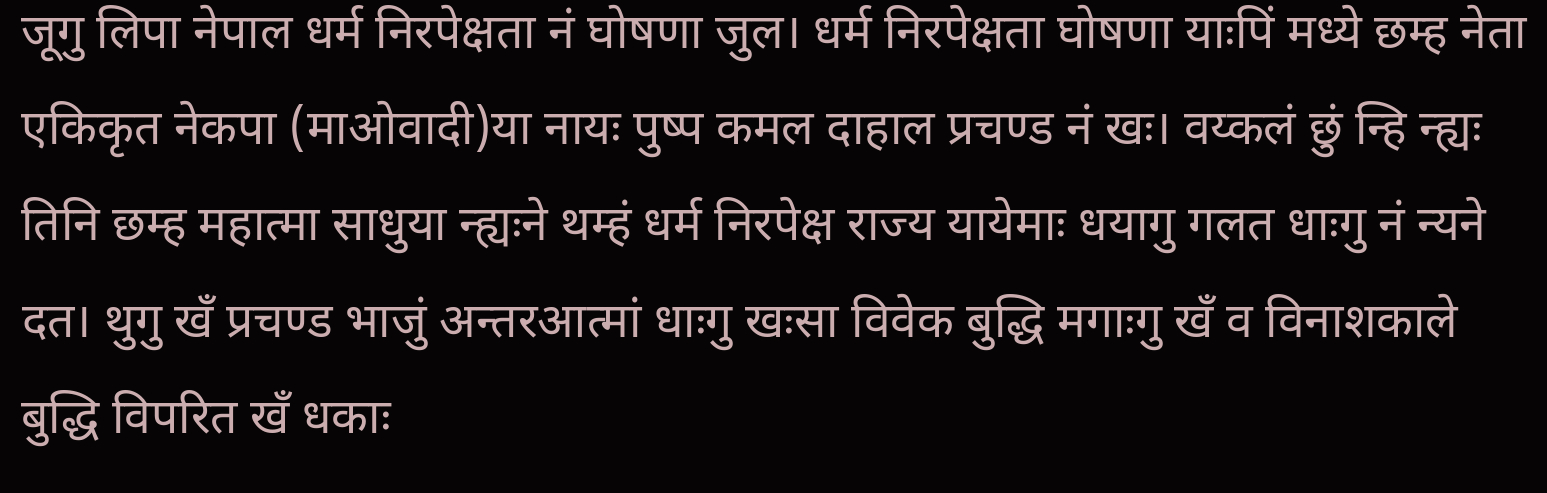जूगु लिपा नेपाल धर्म निरपेक्षता नं घोषणा जुल। धर्म निरपेक्षता घोषणा याःपिं मध्ये छम्ह नेता एकिकृत नेकपा (माओवादी)या नायः पुष्प कमल दाहाल प्रचण्ड नं खः। वय्कलं छुं न्हि न्ह्यः तिनि छम्ह महात्मा साधुया न्ह्यःने थम्हं धर्म निरपेक्ष राज्य यायेमाः धयागु गलत धाःगु नं न्यने दत। थुगु खँ प्रचण्ड भाजुं अन्तरआत्मां धाःगु खःसा विवेक बुद्धि मगाःगु खँ व विनाशकाले बुद्धि विपरित खँ धकाः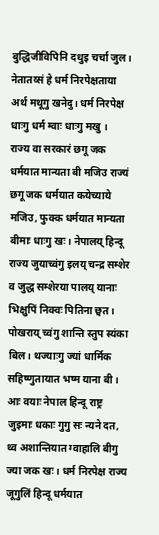बुद्धिजीविपिनि दथुइ चर्चा जुल। नेतातय्सं हे धर्म निरपेक्षताया अर्थ मथूगु खनेदु। धर्म निरपेक्ष धाःगु धर्म म्वाः धाःगु मखु ।
राज्य वा सरकारं छगू जक धर्मयात मान्यता बी मजिउ राज्यं छगू जक धर्मयात कयेच्याये मजिउ, फुक्क धर्मयात मान्यता बीमाः धाःगु खः। नेपालय् हिन्दू राज्य जुयाच्वंगु इलय् चन्द्र सम्शेर व जुद्ध सम्शेरया पालय् यानाः भिक्षुपिं निक्वः पितिना छ्वत। पोखराय् च्वंगु शान्ति स्तुप स्यंका बिल। थज्याःगु ज्यां धार्मिक सहिष्णुतायात भष्म याना बी। आः वयाः नेपाल हिन्दू राष्ट्र जुइमाः धकाः गुगु सः न्यने दत, थ्व अशान्तियात ग्वाहालि बीगु ज्या जक खः। धर्म निरपेक्ष राज्य जूगुलिं हिन्दू धर्मयात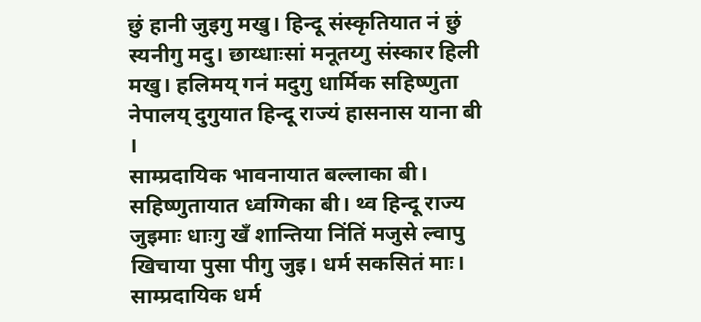छुं हानी जुइगु मखु। हिन्दू संस्कृतियात नं छुं स्यनीगु मदु। छाय्धाःसां मनूतय्गु संस्कार हिली मखु। हलिमय् गनं मदुगु धार्मिक सहिष्णुता नेपालय् दुगुयात हिन्दू राज्यं हासनास याना बी ।
साम्प्रदायिक भावनायात बल्लाका बी। सहिष्णुतायात ध्वग्गिका बी। थ्व हिन्दू राज्य जुइमाः धाःगु खँ शान्तिया निंतिं मजुसे ल्वापु खिचाया पुसा पीगु जुइ। धर्म सकसितं माः। साम्प्रदायिक धर्म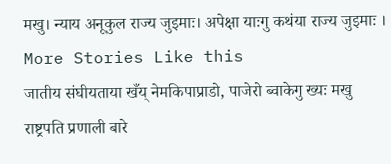मखु। न्याय अनूकुल राज्य जुइमाः। अपेक्षा याःगु कथंया राज्य जुइमाः ।
More Stories Like this
जातीय संघीयताया खँय् नेमकिपाप्राडो, पाजेरो ब्वाकेगु ख्यः मखु
राष्ट्रपति प्रणाली बारे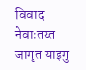विवाद
नेवाःतय्त जागृत याइगु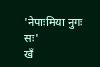'नेपाःमिया नुगः सः'
खँ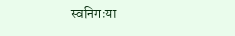स्वनिगःया